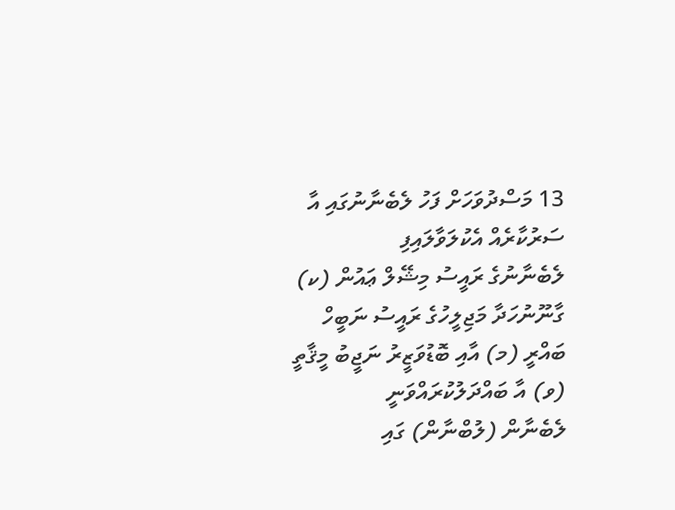13 މަސްދުވަހަށް ފަހު ލެބެނާނުގައި އާ ސަރުކާރެއް އެކުލަވާލައިފި
ލެބެނާނުގެ ރައީސު މިޝޭލް ޢައުން (ކ) ގާނޫނުހަދާ މަޖިލީހުގެ ރައީސު ނަބީހް ބައްރީ (މ) އާއި ބޮޑުވަޒީރު ނަޖީބު މީޤާތީ (ވ) އާ ބައްދަލުކުރައްވަނީ
ލެބެނާން (ލުބްނާން) ގައި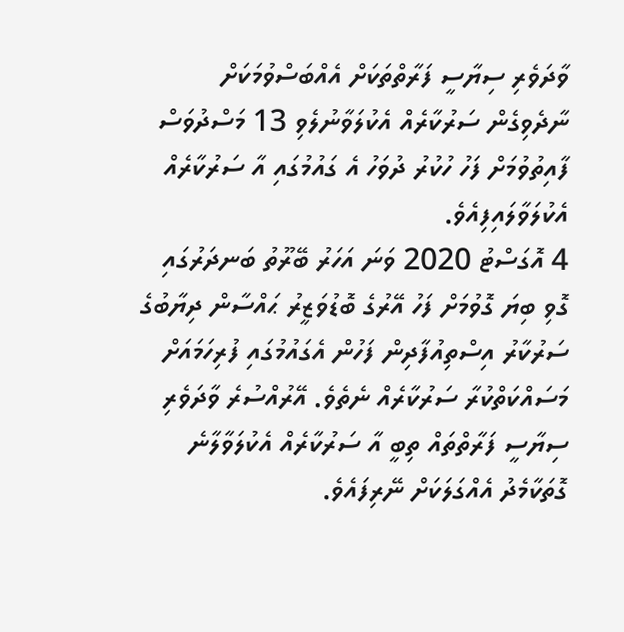ވާދަވެރި ސިޔާސީ ފަރާތްތަކަށް އެއްބަސްވުމަކަށް ނާދެވިގެން ސަރުކާރެއް އެކުލަވާނުލެވި 13 މަސްދުވަސް ފާއިތުވުމަށް ފަހު ހުކުރު ދުވަހު އެ ގައުމުގައި އާ ސަރުކާރެއް އެކުލަވާލައިފިއެވެ.
4 އޮގަސްޓު 2020 ވަނަ އަހަރު ބޭރޫތު ބަނދަރުގައި ގޮވި ބިޔަ ގޮވުމަށް ފަހު އޭރުގެ ބޮޑުވަޒީރު ޙައްސާން ދިޔާބުގެ ސަރުކާރު އިސްތިއުފާދިން ފަހުން އެގައުމުގައި ފުރިހަމައަށް މަސައްކަތްކުރާ ސަރުކާރެއް ނެތެވެ. އޭރުއްސުރެ ވާދަވެރި ސިޔާސީ ފަރާތްތައް ތިބީ އާ ސަރުކާރެއް އެކުލަވާލާނެ ގޮތަކާމެދު އެއްގަލަކަށް ނޭރިފައެވެ.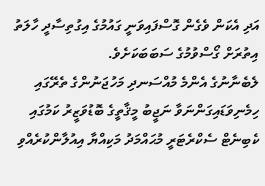އަދި އެކަން ވެގެން ގޮސްފައިވަނީ ގައުމުގެ އިގުތިސާދީ ހާލަތު އިތުރަށް ގޯސްވުމުގެ ސަބަބަކަށެވެ.
ލެބެނާނުގެ އެންމެ މުއްސަނދި މަހުޖަނުންގެ ތެރޭގައި ހިމެނިވަޑައިގަންނަވާ ނަޖީބު މީޤާތީގެ ބޮޑުވަޒީރު ކަމުގައި ކެބިނެޓް ސެކްރެޓަރީ މުޙައްމަދު މަކިއްޔާ އިއުލާންކުރެއްވި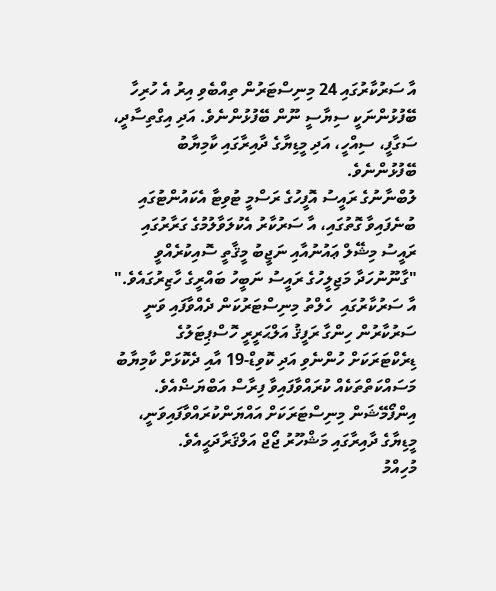އާ ސަރުކާރުގައި 24 މިނިސްޓަރުން ތިއްބެވި އިރު އެ ހުރިހާ ބޭފުޅުންނަކީ ސިޔާސީ ނޫން ބޭފުޅުންނެވެ. އަދި އިގްތިސާދީ، ސަގާފީ، ސިއްހީ، އަދި މީޑިޔާގެ ދާއިރާގައި ކާމިޔާބު ބޭފުޅުންނެވެ.
ލުބްނާނުގެ ރައީސު އޮފީހުގެ ރަސްމީ ޓުވިޓާ އެކައުންޓުގައި ބުނެފައިވާ ގޮތުގައި، އާ ސަރުކާރު އެކުލަވާލުމުގެ ގަރާރުގައި ރައީސު މިޝޭލް ޢައުނުއާއި ނަޖީބު މީޤާތީ ސޮއިކުރެއްވީ "ގާނޫނުހަދާ މަޖިލީހުގެ ރައީސު ނަބީހު ބައްރީގެ ހާޒިރުގައެވެ."
އާ ސަރުކާރުގައި  ހެލްތު މިނިސްޓަރުކަން ދެއްވާފައި ވަނީ ސަރުކާރުން ހިންގާ ރަފީޤު އަލްޙަރީރީ ހޮސްޕިޓަލުގެ ޑިރެކްޓަރަކަށް ހުންނެވި އަދި ކޮވިޑް-19 އާއި ދެކޮޅަށް ކާމިޔާބު މަސައްކަތްތަކެއް ކުރައްވާފައިވާ ފިރާސް އަބްޔަޟްއެވެ. އިންފޯމޭޝަން މިނިސްޓަރަކަށް އައްޔަންކުރައްވާފައިވަނީ، މީޑިޔާގެ ދާއިރާގައި މަޝްހޫރު ޖޯޖް އަލްޤަރާދަޙީއެވެ.
މުހިއްމު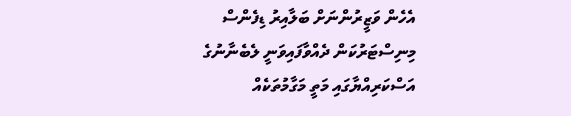އެހެން ވަޒީރުންނަށް ބަލާއިރު ޑިފެންސް މިނިސްޓަރުކަން ދެއްވާފައިވަނީ ލެބެނާނުގެ އަސްކަރިއްޔާގައި މަތީ މަގާމުތަކެއް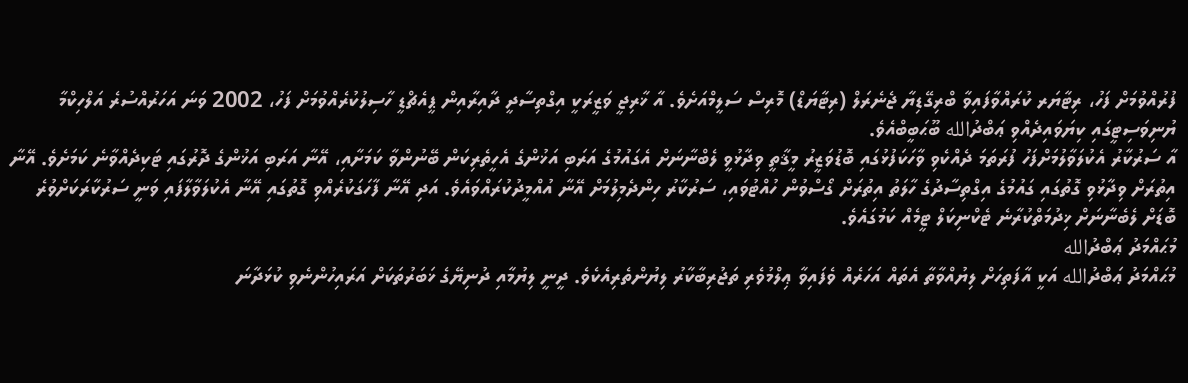ފުރުއްވުމަށް ފަހު، ރިޓާޔަރ ކުރައްވާފައިވާ ބްރިގޭޑިޔާ ޖެނެރަލް (ރިޓާޔަޑް) މޮރިސް ސަލީމްއަށެވެ. އާ ޚާރިޖީ ވަޒީރަކީ އިގްތިސާދީ ދާއިރާއިން ޕީއެޗްޑީ ހާސިލުކުރެއްވުމަށް ފަހު، 2002 ވަނަ އަހަރުއްސުރެ އަލްހިކްމާ ޔުނިވަސިޓީގައި ކިޔަވައިދެއްވި ޢަބްދުالله ބޫޙަބީބްއެވެ.
އާ ސަރުކާރު އެކުލަވާލުމަށްފަހު ފުރަތަމަ ދެއްކެވި ވާހަކަފުޅުގައި ބޮޑުވަޒީރު މީޤާތީ ވިދާޅުވީ ލެބްނާނަށް އެގައުމުގެ އަރަބި އަޚުންގެ އެހީތެރިކަން ބޭނުންވާ ކަމަށާއި، އޭނާ އަރަބި އަޚުންގެ ދޮރުގައި ޓަކިދެއްވާނެ ކަމަށެވެ. އޭނާ އިތުރަށް ވިދާޅުވި ގޮތުގައި ގައުމުގެ އިގްތިސާދުގެ ހާލަތު އިތުރަށް ގޯސްވުން ހުއްޓުވައި، ސަރުކާރު ހިންދެމިލުމަށް އޭނާ އުއްމީދުކުރައްވައެވެ. އަދި އޭނާ ފާހަގަކުރެއްވި ގޮތުގައި އޭނާ އެކުލަވާލާފައި ވަނީ ސަރުކާރަކަށްވުރެ ބޮޑަށް ލެބެނާނަށް ޚިދުމަތްކުރާނެ ޓެކްނިކަލް ޓީމެއް ކަމުގައެވެ.
މުޙައްމަދު ޢަބްދުالله
މުޙައްމަދު ޢަބްދުالله އަކީ އާފަތިހަށް ލިޔުއްވާތާ އެތައް އަހަރެއް ވެފައިވާ ޢިލްމުވެރި ތަޖުރިބާކާރު ލިޔުންތެރިއެކެވެ. ދީނީ ލިޔުމާއި ދުނިޔޭގެ ޚަބަރުތަކަށް އަރައިހުންނެވި ކުޅަދާނަ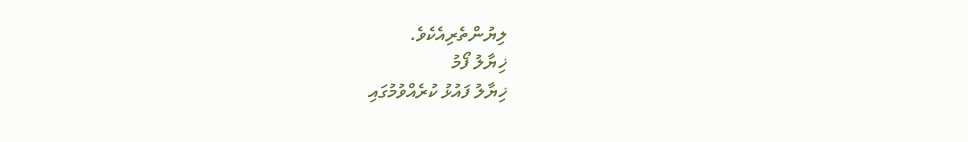ލިޔުންތެރިއެކެވެ.
ޚިޔާލު ފޯމު
ޚިޔާލު ފައުޅު ކުރެއްވުމުގައި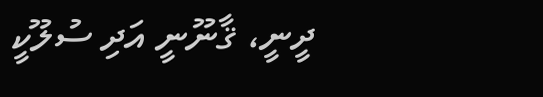ދީނީ، ޤާނޫނީ އަދި ސުލޫކީ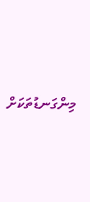މިންގަނޑުތަކަށް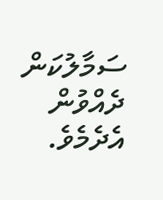ސަމާލުކަން ދެއްވުން އެދެމެވެ.